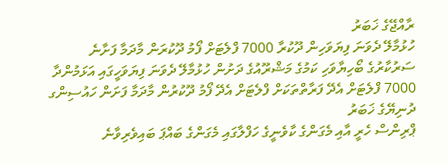ރާއްޖޭގެ ޚަބަރު
ހުޅުމާލޭ ދެވަނަ ފިޔަވަހިން ދޫކުރާ 7000 ފްލެޓަށް ފޯމު ދޫކުރަން މާދަމާ ފަށާނެ
ސަރުކާރުގެ ބޯހިޔާވަހި ކަމުގެ މަޝްރޫއުގެ ދަށުން ހުޅުމާލޭ ދެވަނަ ފިޔަވަހީގައި އަޅަމުންދާ 7000 ފްލެޓަށް އެދޭ ފަރާތްތަކަށް ފްލެޓަށް އެދޭ ފޯމު ދޫކުރުން މާދަމާ ފަށަން ހައުސިންގ
ދުނިޔޭގެ ޚަބަރު
ޕްރިންސް ހެރީ އާއި މެގަންގެ ކާވެނީގެ ހަފްލާގައި މެގަންގެ ބައްޕަ ބައިވެރިވާނެ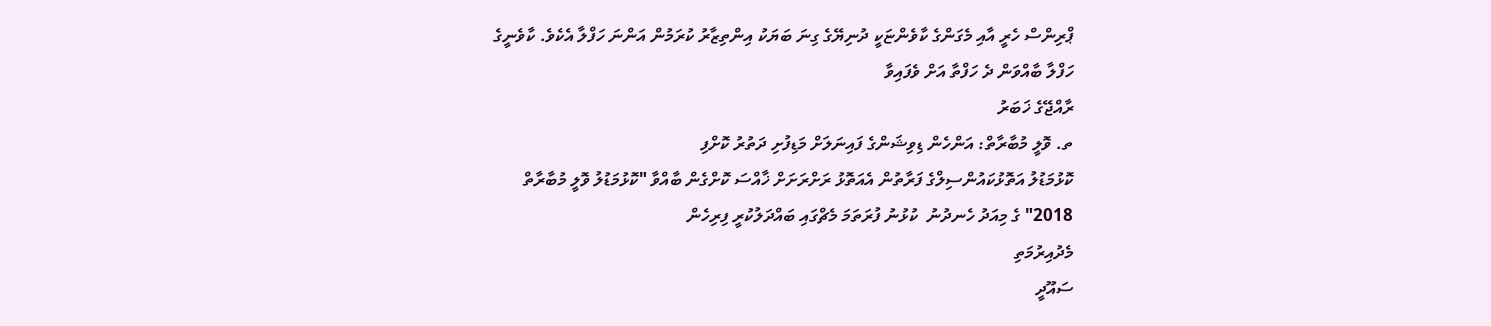ޕްރިންސް ހެރީ އާއި މެގަންގެ ކާވެންޏަކީ ދުނިޔޭގެ ގިނަ ބަޔަކު އިންތިޒާރު ކުރަމުން އަންނަ ހަފްލާ އެކެވެ. ކާވެނީގެ ހަފްލާ ބާއްވަން ދެ ހަފްތާ އަށް ވެފައިވާ
ރާއްޖޭގެ ޚަބަރު
ތ. ވޮލީ މުބާރާތް: އަންހެން ޑިވިޝަންގެ ފައިނަލަށް މަޑިފުށި ދަތުރު ކޮށްފި
ކޮޅުމަޑުލު އަތޮޅުކައުންސިލްގެ ފަރާތުން އެއަތޮޅު ރަށްރަށަށް ޚާއްސަ ކޮށްގެން ބާއްވާ "ކޮޅުމަޑުލު ވޮލީ މުބާރާތް 2018" ގެ މިއަދު ހެނދުނު  ކުޅުނު ފުރަތަމަ މެޗްގައި ބައްދަލުކުރީ ފިރިހެން
މެދުއިރުމަތި
ސައޫދީ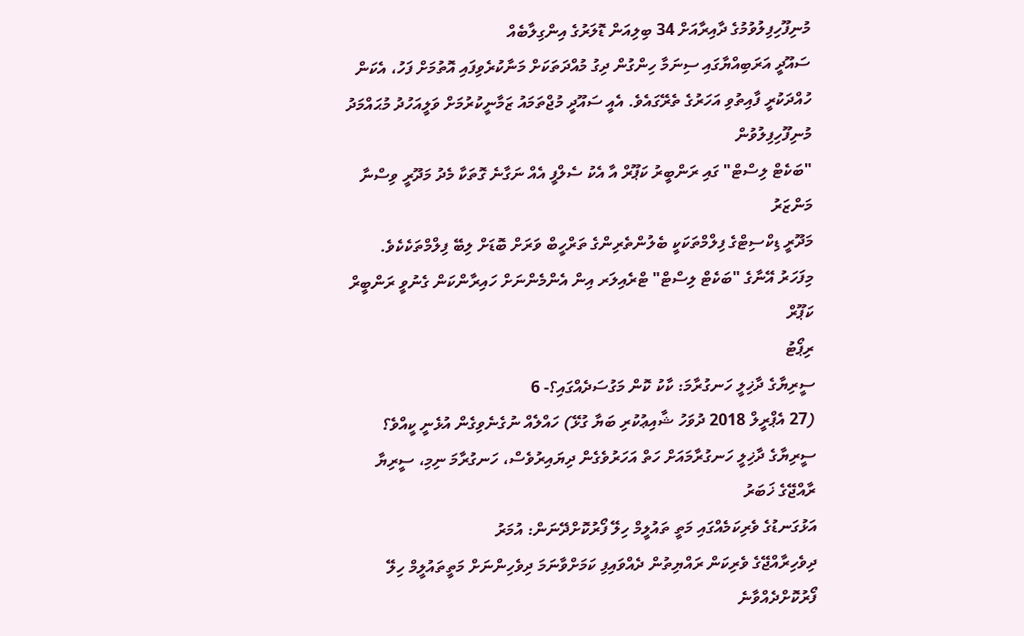މުނިފޫހިފިލުވުމުގެ ދާއިރާއަށް 34 ބިލިއަން ޑޮލަރުގެ އިންގިލާބެއް
ސައޫދީ އަރަބިއްޔާގައި ސިނަމާ ހިންގުން ދިގު މުއްދަތަކަށް މަނާކުރެވިފައި އޮތުމަށް ފަހު، އެކަން ހުއްދަކުރީ ފާއިތުވި އަހަރުގެ ތެރޭގައެވެ. އެއީ ސައޫދީ މުޖްތަމައު ޒަމާނީކުރުމަށް ވަލީއަހުދު މުޙައްމަދު
މުނިފޫހިފިލުވުން
"ބަކެޓް ލިސްޓް" ގައި ރަންބީރު ކަޕޫރް އާ އެކު ސެލްފީ އެއް ނަގާނެ ގޮތަކާ މެދު މަދޫރީ ވިސްނާ މަންޒަރު
މަދޫރީ ޑިކްސިޓްގެ ފިލްމްތަކަކީ ބެލުންތެރިންގެ ތަރްހީބް ވަރަށް ބޮޑަށް ލިބޭ ފިލްމްތަކެކެވެ. މިފަހަރު އޭނާގެ "ބަކެޓް ލިސްޓް" ޓްރެއިލަރ އިން އެންމެންނަށް ހައިރާންކަން ގެނުވީ ރަންބީރް ކަޕޫރް
ރިޕޯޓު
ސީރިޔާގެ ދާޚިލީ ހަނގުރާމަ: ކާކު ކޮން މަގުސަދެއްގައި؟- 6
(27 އެޕްރީލް 2018 ދުވަހު ޝާއިޢުކުރި ބަޔާ ގުޅޭ) ހައްލެއް ނުގެނެވިގެން އުޅެނީ ކީއްވެ؟ ސީރިޔާގެ ދާޚިލީ ހަނގުރާމައަށް ހަތް އަހަރުވެގެން ދިޔައިރުވެސް، ހަނގުރާމަ ނިމި، ސީރިޔާ
ރާއްޖޭގެ ޚަބަރު
އަޅުގަނޑުގެ ވެރިކަމެއްގައި މަތީ ތައުލީމް ހިލޭ ފޯރުކޮށްދޭނަން: އުމަރު
ދިވެހިރާއްޖޭގެ ވެރިކަން ރައްޔިތުން ދެއްވައިފި ކަމަށްވާނަމަ ދިވެހިންނަށް މަތީތައުލީމް ހިލޭ ފޯރުކޮށްދެއްވާނެ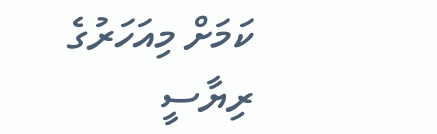ކަމަށް މިއަހަރުގެ ރިޔާސީ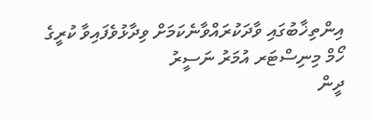އިންތިޚާބުގައި ވާދަކުރައްވާނެކަމަށް ވިދާޅުވެފައިވާ ކުރީގެ ހޯމް މިނިސްޓަރ އުމަރު ނަސީރު
ދީން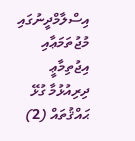އިސްލާމްދީނުގައި މުޖުތަމަޢާއި އިޖުތިމާޢީ ދިރިއުޅުމާ ގުޅޭ ޙައްޤުތައް (2)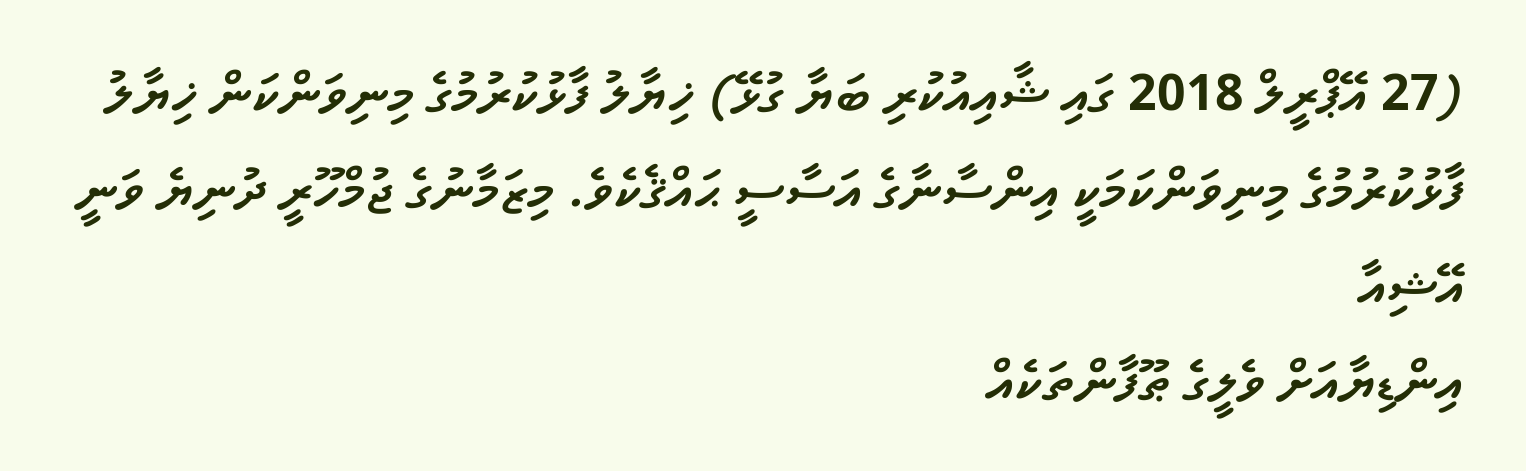(27 އޭޕްރީލް 2018 ގައި ޝާއިއުކުރި ބަޔާ ގުޅޭ) ޚިޔާލު ފާޅުކުރުމުގެ މިނިވަންކަން ޚިޔާލު ފާޅުކުރުމުގެ މިނިވަންކަމަކީ އިންސާނާގެ އަސާސީ ޙައްޤެކެވެ. މިޒަމާނުގެ ޖުމްހޫރީ ދުނިޔެ ވަނީ
އޭޝިއާ
އިންޑިޔާއަށް ވެލީގެ ޠޫފާންތަކެއް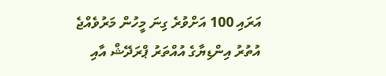އަރައި 100 އަށްވުރެ ގިނަ މީހުން މަރުވެއްޖެ
އުތުރު އިންޑިޔާގެ އުއްތަރު ޕްރަދޭޝް އާއި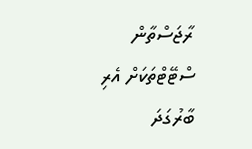ރާޖަސްތާން ސްޓޭޓްތަކަށް އެރި ބާރުގަދަ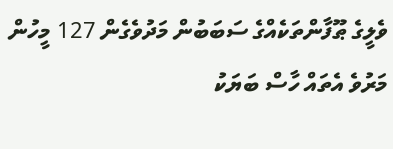ވެލީގެ ޠޫފާންތަކެއްގެ ސަބަބުން މަދުވެގެން 127 މީހުން މަރުވެ އެތައް ހާސް ބަޔަކު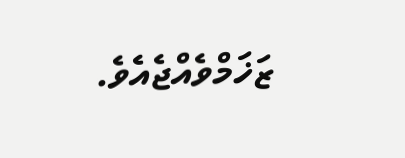ޒަޚަމްވެއްޖެއެވެ.